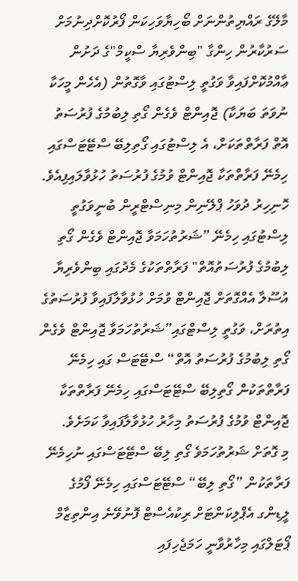މާލޭގެ ރައްޔިތުންނަށް ބޯހިޔާވަހިކަން ފޯރުކޮށްދިނުމަށް ސަރުކާރުން ހިންގާ "ބިންވެރިޔާ ސްކީމް"ގެ ދަށުން ޢާއްމުކޮށްފައިވާ ވަގުތީ ލިސްޓުގައި ވާގޮތުން (އެހެން މީހަކާ ނުވަތަ ބަޔަކާ) ޖޮއިންޓް ވެގެން ގޯތި ލިބުމުގެ ފުރުސަތު އޮތް ފަރާތްތަކަށް، އެ ލިސްޓުގައި ގޯތިލިބޭ ސްޓޭޓަސްގައި ހިމެނޭ ފަރާތްތަކާ ޖޮއިންޓް ވުމުގެ ފުރުސަތު ހުޅުވާލައިފިއެވެ.
ހޮނިހިރު ދުވަހު ޕްލޭނިން މިނިސްޓްރީން ބުނީވަގުތީ ލިސްޓުގައި ހިމެނޭ ”ޝަރުތުހަމަވާ ޖޮއިންޓް ވެގެން ގޯތި ލިބުމުގެ ފުރުސަތުއޮތް" ފަރާތްތަކުގެ މެދުގައި ބިންވެރިޔާ އުސޫލާ އެއްގޮތަށް ޖޮއިންޓް ވުމަށް ހުޅުވާލާފައިވާ ފުރުސަތުގެ އިތުރަށް، ވަގުތީ ލިސްޓްގައި”ޝަރުތުހަމަވާ ޖޮއިންޓް ވެގެން ގޯތި ލިބުމުގެ ފުރުސަތު އޮތް“ ސްޓޭޓަސް ގައި ހިމެނޭ ފަރާތްތަކުން ގޯތިލިބޭ ސްޓޭޓަސްގައި ހިމެނޭ ފަރާތްތަކާ ޖޮއިންޓް ވުމުގެ ފުރުސަތު މިހާރު ހުޅުވާލާފައިވާ ކަމަށެވެ.
މި ގޮތަށް ޝަރުތުހަމަވެ ގޯތި ލިބޭ ސްޓޭޓަސްގައި ނުހިމެނޭ ފަރާތަކުން ”ގޯތި ލިބޭ“ ސްޓޭޓަސްގައި ހިމެނޭ ފޯމުގެ ލީޑިންގ އެޕްލިކަންޓަށް ރިކުއެސްޓް ފޮނުވޭނެ އިންތިޒާމް ޕޯޓަލްގައި މިހާރުވާނީ ހަމަޖެހިފައި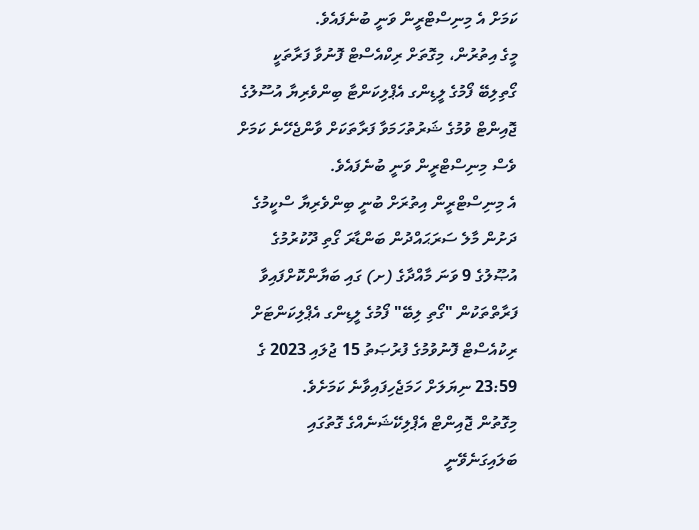ކަމަށް އެ މިނިސްޓްރީން ވަނީ ބުނެފައެވެ.
މީގެ އިތުރުން، މިގޮތަށް ރިކްއެސްޓް ފޮނުވާ ފަރާތަކީ ގޯތިލިބޭ ފޯމުގެ ލީޑިންގ އެޕްލިކަންޓާ ބިންވެރިޔާ އުސޫލުގެ ޖޮއިންޓް ވުމުގެ ޝަރުތުހަމަވާ ފަރާތަކަށް ވާންޖެހޭނެ ކަމަށް ވެސް މިނިސްޓްރީން ވަނީ ބުނެފައެވެ.
އެ މިނިސްޓްރީން އިތުރަށް ބުނީ ބިންވެރިޔާ ސްކީމުގެ ދަށުން މާލެ ސަރަޙައްދުން ބަންޑާރަ ގޯތި ދޫކުރުމުގެ އުޞޫލުގެ 9 ވަނަ މާއްދާގެ (ށ) ގައި ބަޔާންކޮށްފައިވާ ފަރާތްތަކުން "ގޯތި ލިބޭ" ފޯމުގެ ލީޑިންގ އެޕްލިކަންޓަށް ރިކުއެސްޓް ފޮނުވުމުގެ ފުރުޞަތު 15 ޖުލައި 2023 ގެ 23:59 ނިޔަލަށް ހަމަޖެހިފައިވާނެ ކަމަށެވެ.
މިގޮތުން ޖޮއިންޓް އެޕްލިކޭޝަނެއްގެ ގޮތުގައި ބަލައިގަނެވޭނީ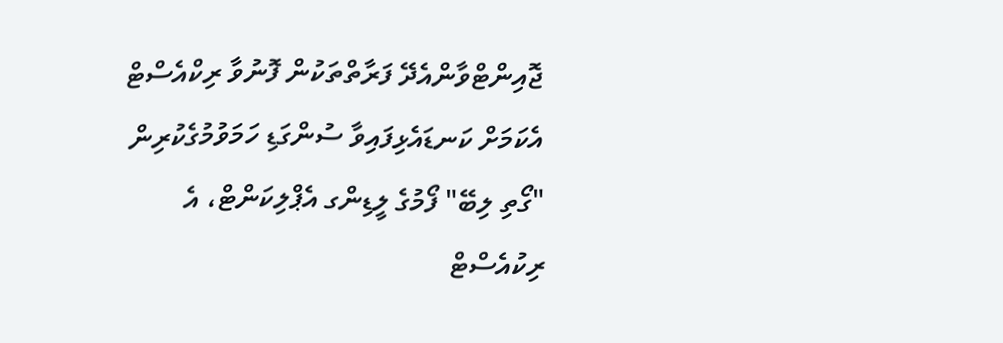ޖޮއިންޓްވާންއެދޭ ފަރާތްތަކުން ފޮނުވާ ރިކްއެސްޓް އެކަމަށް ކަނޑައެޅިފައިވާ ސުންގަޑި ހަމަވުމުގެކުރިން "ގޯތި ލިބޭ" ފޯމުގެ ލީޑިންގ އެޕްލިކަންޓް، އެ ރިކުއެސްޓް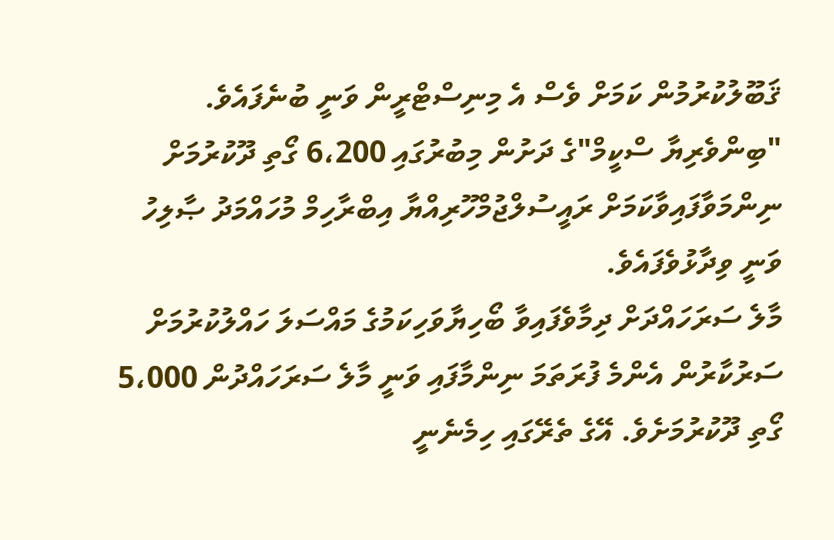ޤަބޫލުކުރުމުން ކަމަށް ވެސް އެ މިނިސްޓްރީން ވަނީ ބުނެފައެވެ.
"ބިންވެރިޔާ ސްކީމް"ގެ ދަށުން މިބުރުގައި 6،200 ގޯތި ދޫކުރުމަށް ނިންމަވާފައިވާކަމަށް ރައީސުލްޖުމްހޫރިއްޔާ އިބްރާހިމް މުހައްމަދު ޞާލިހު ވަނީ ވިދާޅުވެފައެވެ.
މާލެ ސަރަހައްދަށް ދިމާވެފައިވާ ބޯހިޔާވަހިކަމުގެ މައްސަލަ ހައްލުކުރުމަށް ސަރުކާރުން އެންމެ ފުރަތަމަ ނިންމާފައި ވަނީ މާލެ ސަރަހައްދުން 5،000 ގޯތި ދޫކުރުމަށެވެ. އޭގެ ތެރޭގައި ހިމެނެނީ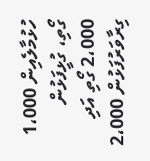ހުޅުމާލެއިން 1،000 ގޯތި، ގުޅީފަޅުން 2،000 ގޯތި އަދި ގިރާވަރުފަޅުން 2،000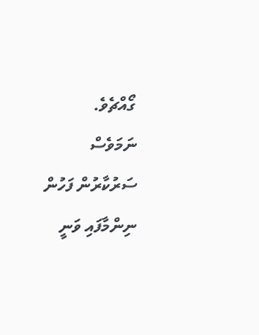ގޯއްޗެވެ.
ނަމަވެސް ސަރުކާރުން ފަހުން ނިންމާފައި ވަނީ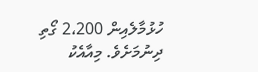ހުޅުމާލެއިން 2،200 ގޯތި ދިނުމަށެވެ. މިއާއެކު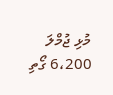މުޅި ޖުމްލަ 6،200 ގޯތި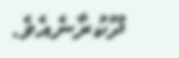ދޫކުރާނެއެވެ.